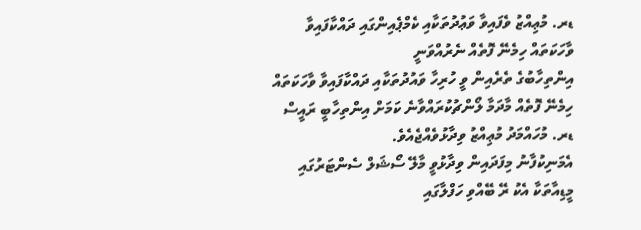ޑރ. މުޢިއްޒު ވެފައިވާ ވަޢުދުތަކާއި ކެމްޕެއިންގައި ދައްކާފައިވާ ވާހަކަތައް ހިމެނޭ ފޮތެއް ނެރުއްވަނީ
އިންތިހާބުގެ ތެރެއިން ވީ ހުރިހާ ވައުދުތަކާއި ދައްކާފައިވާ ވާހަކަތައް ހިމެނޭ ފޮތެއް މާދަމާ ލޯންޗުކުރައްވާނެ ކަމަށް އިންތިހާބީ ރައީސް ޑރ. މުހައްމަދު މުޢިއްޒު ވިދާޅުވެއްޖެއެވެ.
އެމަނިކުފާނު މިފަދައިން ވިދާޅުވީ މާލޭ ސޯޝަލް ސެންޓަރުގައި މީޑިއާތަކާ އެކު ރޭ ބޭއްވި ހަފްލާގައި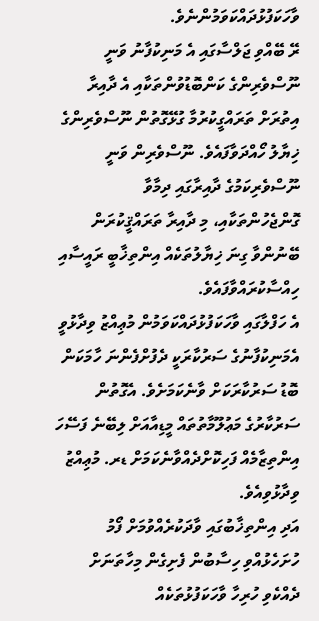ވާހަކަފުޅުދައްކަވަމުންނެވެ.
ރޭ ބޭއްވި ޖަލްސާގައި އެ މަނިކުފާނު ވަނީ ނޫސްވެރިންގެ ކަންބޮޑުވުންތަކާއި އެ ދާއިރާ އިތުރަށް ތަރައްގީކުރުމާ ގުޅޭގޮތުން ނޫސްވެރިންގެ ޚިޔާލު ހޯއްދަވާފައެވެ. ނޫސްވެރިން ވަނީ ނޫސްވެރިކަމުގެ ދާއިރާގައި ދިމާވާ ގޮންޖެހުންތަކާއި، މި ދާއިރާ ތަރައްޤީކުރަން ބޭނުންވާ ގިނަ ޚިޔާލުތަކެއް އިންތިޚާބީ ރައީސާއި ހިއްސާކުރައްވާފައެވެ.
އެ ހަފްލާގައި ވާހަކަފުޅުދައްކަވަމުން މުޢިއްޒު ވިދާޅުވީ އެމަނިކުފާނުގެ ސަރުކާރަކީ ދެފުށްފެންނަ ހާމަކަން ބޮޑު ސަރުކާރަކަށް ވާނެކަމަށެވެ. އެގޮތުން ސަރުކާރުގެ މަޢުލޫމާތުތައް މީޑިއާއަށް ލިބޭނެ ފަސޭހަ އިންތިޒާމެއް ފަހިކޮށްދެއްވާނެކަމަށް ޑރ. މުޢިއްޒު ވިދާޅުވިއެވެ.
އަދި އިންތިޚާބުގައި ވާދަކުރެއްވުމަށް ފޯމު ހުށަހެޅުއްވި ހިސާބުން ފެށިގެން މިހާތަނަށް ދެއްކެވި ހުރިހާ ވާހަކަފުޅުތަކެއް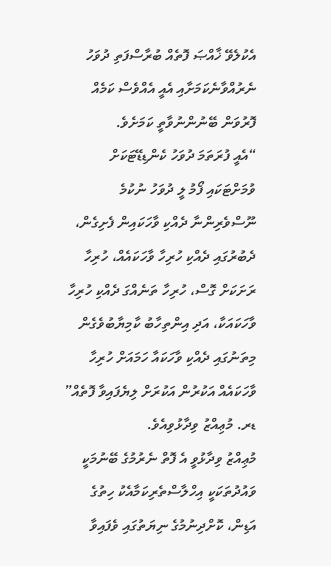އެކުލެވޭ ޚާއްޞަ ފޮތެއް ބުރާސްފަތި ދުވަހު ނެރުއްވާނެކަމަށާއި އެއީ އެއްވެސް ކަމެއް ފޮރުވަން ބޭނުންނުވާތީ ކަމަށެވެ.
“އެއީ ފުރަތަމަ ދުވަހު ކެންޑިޑޭޓަކަށް ވުމަށްޓަކައި ފޯމު ލީ ދުވަހު ނުކުމެ ނޫސްވެރިންނާ ދެއްކި ވާހަކައިން ފެށިގެން، ދެބުރުގައި ދެއްކި ހުރިހާ ވާހަކައެއް، ހުރިހާ ރަށަކަށް ގޮސް، ހުރިހާ ތަނެއްގަ ދެއްކި ހުރިހާ ވާހަކައަކާ، އަދި އިންތިހާބު ކާމިޔާބުވެގެން މިތަނުގައި ދެއްކި ވާހަކައާ ހަމައަށް ހުރިހާ ވާހަކައެއް އަކުރުން އަކުރަށް ލިޔެފައިވާ ފޮތެއް” ޑރ. މުޢިއްޒު ވިދާޅުވިއެވެ.
މުޢިއްޒު ވިދާޅުވީ އެ ފޮތް ނެރުމުގެ ބޭނުމަކީ ވައުދުތަކަކީ އިހްލާސްތެރިކަމާއެކު ހިތުގެ އަޑިން، ކޮށްދިނުމުގެ ނިޔަތުގައި ވެފައިވާ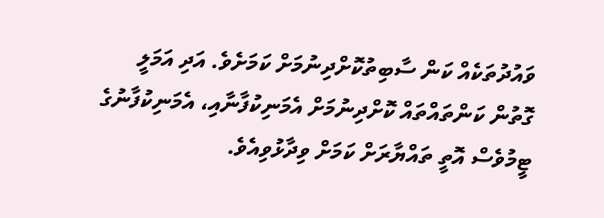ވައުދުތަކެއް ކަން ސާބިތުކޮށްދިނުމަށް ކަމަށެވެ. އަދި އަމަލީ ގޮތުން ކަންތައްތައް ކޮށްދިނުމަށް އެމަނިކުފާނާއި، އެމަނިކުފާނުގެ ޓީމުވެސް އޮތީ ތައްޔާރަށް ކަމަށް ވިދާޅުވިއެވެ.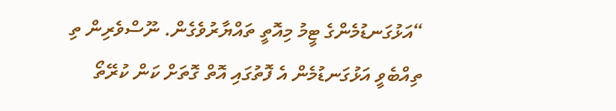“އަޅުގަނޑުމެންގެ ޓީމު މިއޮތީ ތައްޔާރުވެގެން. ނޫސްވެރިން ތި ތިއްބެވީ އަޅުގަނޑުމެން އެ ފޮތުގައި އޮތް ގޮތަށް ކަން ކުރޭތޯ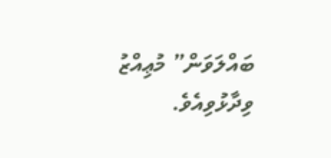ބައްލަވަން” މުޢިއްޒު ވިދާޅުވިއެވެ.